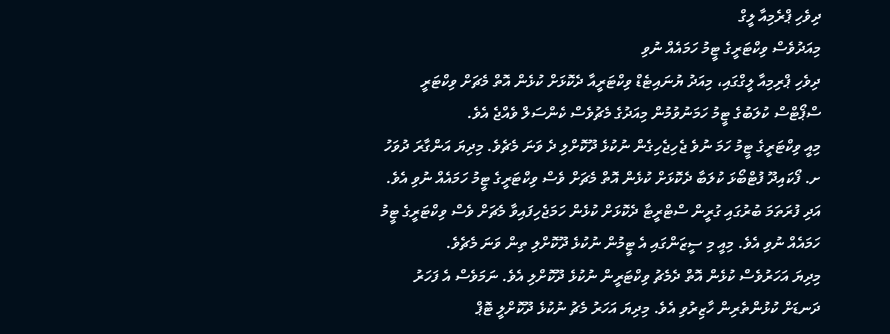ދިވެހި ޕްރެމިއާ ލީގް
މިއަދުވެސް ވިކްޓަރީގެ ޓީމު ހަމައެއް ނުވި
ދިވެހި ޕްރިމިއާ ލީގްގައި، މިއަދު ޔުނައިޓެޑް ވިކްޓަރީއާ ދެކޮޅަށް ކުޅެން އޮތް މެޗަށް ވިކްޓަރީ ސްޕޯޓްސް ކުލަބުގެ ޓީމު ހަމަނުވުމުން މިއަދުގެ މެޗުވެސް ކެންސަލް ވެއްޖެ އެވެ.
މިއީ ވިކްޓަރީގެ ޓީމު ހަމަ ނުވެ ޖެހިޖެހިގެން ނުކުޅެ ދޫކޮށްލި ދެ ވަނަ މެޗެވެ. މިދިޔަ އަންގާރަ ދުވަހު ށ. ފޯކައިދޫ ފުޓްބޯޅަ ކުލަބާ ދެކޮޅަށް ކުޅެން އޮތް މެޗަށް ވެސް ވިކްޓަރީގެ ޓީމު ހަމައެއް ނުވި އެވެ. އަދި ފުރަތަމަ ބުރުގައި ގުރީން ސްޓްރީޓާ ދެކޮޅަށް ކުޅެން ހަމަޖެހިފައިވާ މެޗަށް ވެސް ވިކްޓަރީގެ ޓީމު ހަމައެއް ނުވި އެވެ. މިއީ މި ސީޒަންގައި އެ ޓީމުން ނުކުޅެ ދޫކޮށްލި ތިން ވަނަ މެޗެވެ.
މިދިޔަ އަހަރުވެސް ކުޅެން އޮތް ދެމެޗު ވިކްޓަރީން ނުކުޅެ ދޫކޮށްލި އެވެ. ނަމަވެސް އެ ފަހަރު ދަނޑަށް ކުޅުންތެރިން ހާޒިރުވި އެވެ. މިދިޔަ އަހަރު މެޗު ނުކުޅެ ދޫކޮށްލީ ޓޮޕް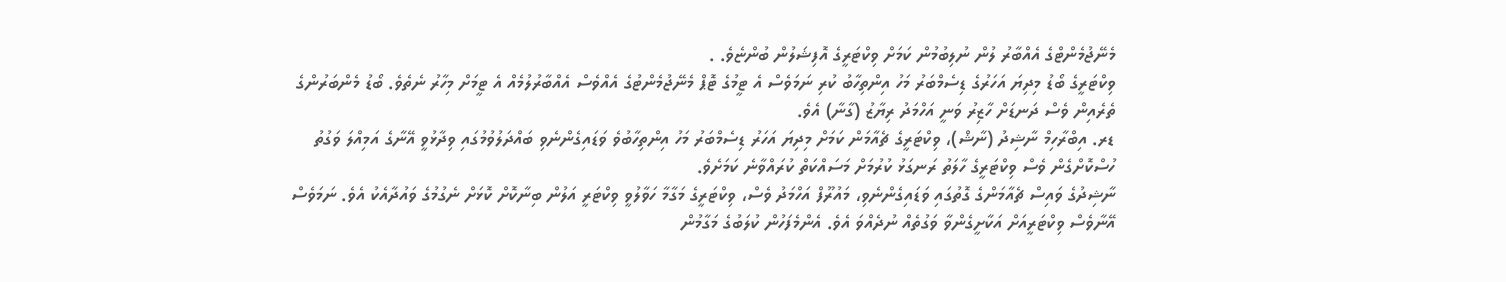މެނޭޖުމެންޓްގެ އެއްބާރު ލުން ނުލިބުމުން ކަމަށް ވިކްޓަރީގެ އޮފިޝަލުން ބުންޏެވެ. .
ވިކްޓަރީގެ ބޯޑު މިދިޔަ އަހަރުގެ ޑިސެމްބަރު މަހު އިންތިހާބު ކުރި ނަމަވެސް އެ ޓީމުގެ ޓޮޕް މެނޭޖުމެންޓުގެ އެއްވެސް އެއްބާރުލުމެއް އެ ޓީމަށް މިހާރު ނެތެވެ. ބޯޑު މެންބަރުންގެ ތެރެއިން ވެސް ދަނޑަށް ހާޒިރު ވަނީ އަހްމަދު ރިޔާޒު (ގާނާ) އެވެ.
ޑރ. އިބްރާހިމް ނާޝިދު (ނާޝް)، ވިކްޓަރީގެ ޗެއާމަން ކަމަށް މިދިޔަ އަހަރު ޑިސެމްބަރު މަހު އިންތިހާބުވެ ވަޑައިގެންނެވި ބައްދަލުވުމުގައި ވިދާޅުވީ އޭނާގެ އަމިއްލަ ވަގުތު ހުސްކޮށްގެން ވެސް ވިކްޓަރީގެ ހާލަތު ރަނގަޅު ކުރުމަށް މަސައްކަތް ކުރައްވާނެ ކަމަށެވެ.
ނާޝިދުގެ ވައިސް ޗެއާމަންގެ ގޮތުގައި ވަޑައިގެންނެވި، މައުރޫފް އަހްމަދު ވެސް، ވިކްޓަރީގެ މަގާމާ ހަވާލުވީ ވިކްޓަރީ އަލުން ބިނާކޮށް ކޮޅަށް ނެގުމުގެ ވައުދާއެކު އެވެ. ނަމަވެސް އޭނާވެސް ވިކްޓަރީއަށް އަކާށީގެންވާ ވަގުތެއް ނުދެއްވަ އެވެ. އެންމެފަހުން ކުލަބުގެ މަގާމުން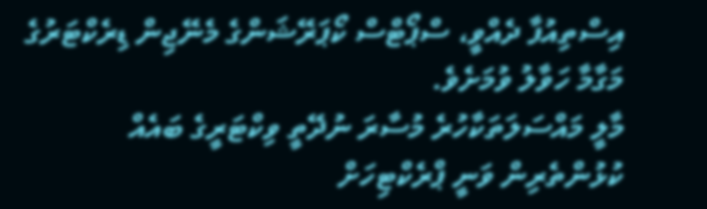އިސްތިއުފާ ދެއްވީ، ސްޕޯޓްސް ކޯޕަރޭޝަންގެ މެނޭޖިން ޑިރެކްޓަރުގެ މަގާމާ ހަވާލު ވުމަށެވެ.
މާލީ މައްސަލަތަކާހުރެ މުސާރަ ނުދޭތީ ވިކްޓަރީގެ ބައެއް ކުޅުންތެރިން ވަނީ ޕްރެކްޓިހަށް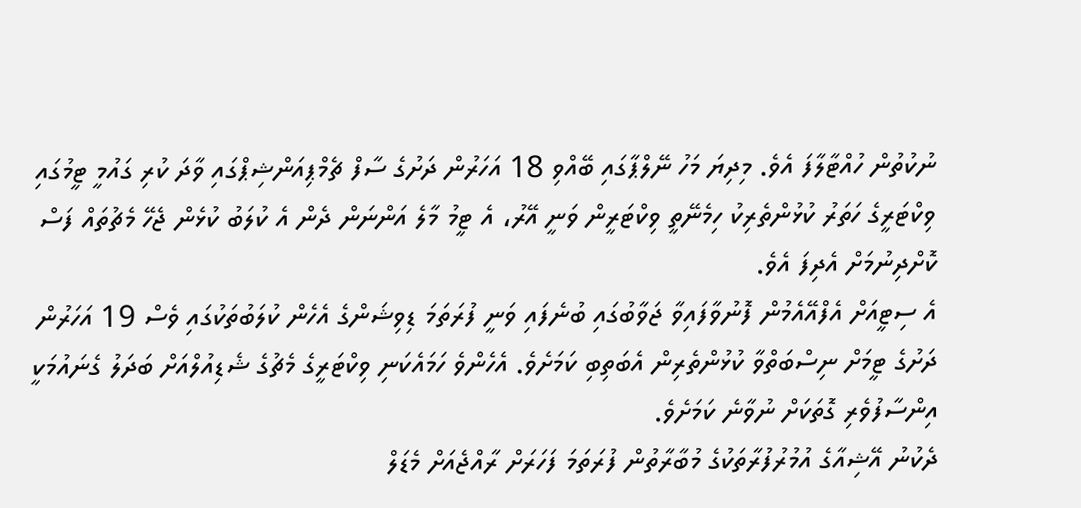ނުކުތުން ހުއްޓާލާފަ އެވެ. މިދިޔަ މަހު ނޭލްޕާގައި ބޭއްވި 18 އަހަރުން ދަށުގެ ސާފް ޗެމްޕިއަންޝިޕްގައި ވާދަ ކުރި ގައުމީ ޓީމުގައި ވިކްޓަރީގެ ހަތަރު ކުޅުންތެރިކު ހިމެނޭތީ ވިކްޓަރީން ވަނީ އޭރު، އެ ޓީމު މާލެ އަންނަން ދެން އެ ކުލަބު ކުޅެން ޖެހޭ މެޗުތައް ފަސް ކޮށްދިނުމަށް އެދިފަ އެވެ.
އެ ސިޓީއަށް އެފްއޭއެމުން ފޮނުވާފައިވާ ޖަވާބުގައި ބުނެފައި ވަނީ ފުރަތަމަ ޑިވިޝަންގެ އެހެން ކުލަބުތަކުގައި ވެސް 19 އަހަރުން ދަށުގެ ޓީމަށް ނިސްބަތްވާ ކުޅުންތެރިން އެބަތިބި ކަމަށެވެ. އެހެންވެ ހަމައެކަނި ވިކްޓަރީގެ މެޗުގެ ޝެޑިއުލްއަށް ބަދަލު ގެނައުމަކީ އިންސާފުވެރި ގޮތަކަށް ނުވާނެ ކަމަށެވެ.
ދެކުނު އޭޝިއާގެ އުމުރުފުރާތަކުގެ މުބާރާތުން ފުރަތަމަ ފަހަރަށް ރާއްޖެއަށް މެޑަލް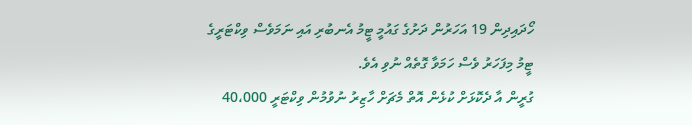ހޯދައިދިން 19 އަހަރުން ދަށުގެ ގައުމީ ޓީމު އެނބުރި އައި ނަމަވެސް ވިކްޓަރީގެ ޓީމު މިފަހަރު ވެސް ހަމަވާ ގޮތެއް ނުވި އެވެ.
ގުރީން އާ ދެކޮޅަށް ކުޅެން އޮތް މެޗަށް ހާޒިރު ނުވުމުން ވިކްޓަރީ 40،000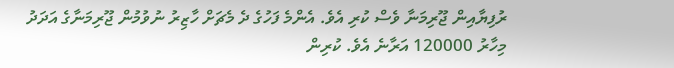ރުފިޔާއިން ޖޫރިމަނާ ވެސް ކުރި އެވެ. އެންމެ ފަހުގެ ދެ މެޗަށް ހާޒިރު ނުވުމުން ޖޫރިމަނާގެ އަދަދު މިހާރު 120000 އަރާނެ އެވެ. ކުރިން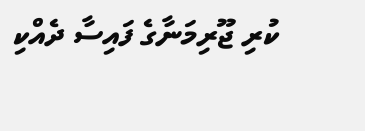ކުރި ޖޫރިމަނާގެ ފައިސާ ދެއްކި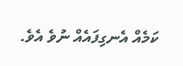ކަމެއް އެނގިފައެއް ނުވެ އެވެ.